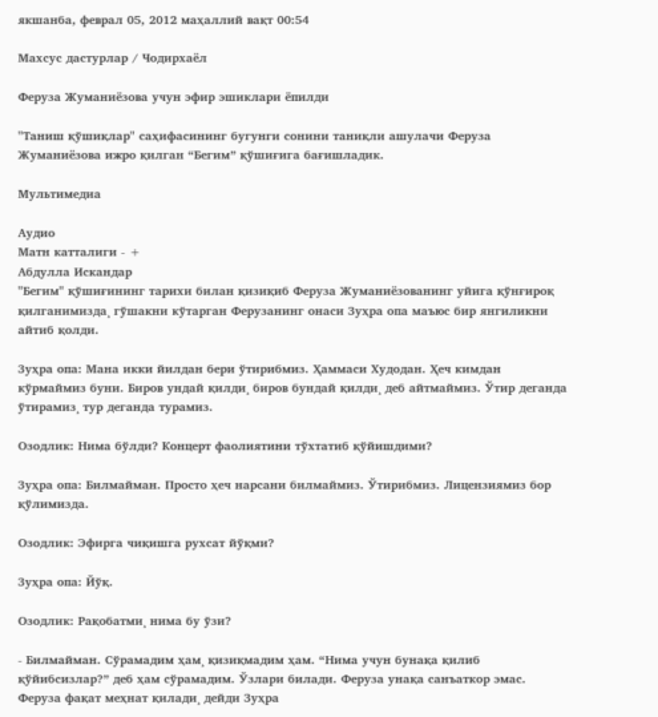якшанба, феврал 05, 2012 маҳаллий вақт 00:54

Махсус дастурлар / Чодирхаëл

Феруза Жуманиëзова учун эфир эшиклари ëпилди

"Таниш қўшиқлар" саҳифасининг бугунги сонини таниқли ашулачи Феруза Жуманиëзова ижро қилган “Бегим” қўшиғига бағишладик.

Мультимедиа

Аудио
Матн катталиги - +
Абдулла Искандар
"Бегим" қўшиғининг тарихи билан қизиқиб Феруза Жуманиëзованинг уйига қўнғироқ қилганимизда¸ гўшакни кўтарган Ферузанинг онаси Зуҳра опа маъюс бир янгиликни айтиб қолди.

Зуҳра опа: Мана икки йилдан бери ўтирибмиз. Ҳаммаси Худодан. Ҳеч кимдан кўрмаймиз буни. Биров ундай қилди¸ биров бундай қилди¸ деб айтмаймиз. Ўтир деганда ўтирамиз¸ тур деганда турамиз.

Озодлик: Нима бўлди? Концерт фаолиятини тўхтатиб қўйишдими?

Зуҳра опа: Билмайман. Просто ҳеч нарсани билмаймиз. Ўтирибмиз. Лицензиямиз бор қўлимизда.

Озодлик: Эфирга чиқишга рухсат йўқми?

Зуҳра опа: Йўқ.

Озодлик: Рақобатми¸ нима бу ўзи?

- Билмайман. Сўрамадим ҳам¸ қизиқмадим ҳам. “Нима учун бунақа қилиб қўйибсизлар?” деб ҳам сўрамадим. Ўзлари билади. Феруза унақа санъаткор эмас. Феруза фақат меҳнат қилади¸ дейди Зуҳра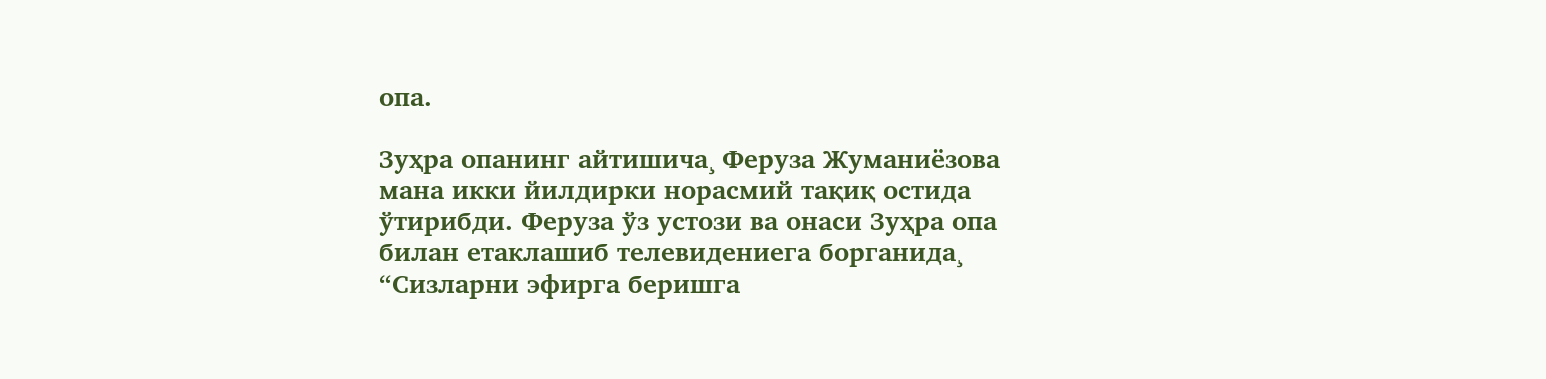опа.

Зуҳра опанинг айтишича¸ Феруза Жуманиëзова мана икки йилдирки норасмий тақиқ остида ўтирибди. Феруза ўз устози ва онаси Зуҳра опа билан етаклашиб телевидениега борганида¸ “Сизларни эфирга беришга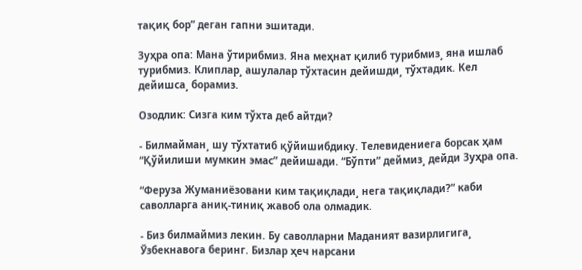тақиқ бор” деган гапни эшитади.

Зуҳра опа: Мана ўтирибмиз. Яна меҳнат қилиб турибмиз¸ яна ишлаб турибмиз. Клиплар¸ ашулалар тўхтасин дейишди¸ тўхтадик. Кел дейишса¸ борамиз.

Озодлик: Сизга ким тўхта деб айтди?

- Билмайман¸ шу тўхтатиб қўйишибдику. Телевидениега борсак ҳам “Қўйилиши мумкин эмас” дейишади. “Бўпти” деймиз¸ дейди Зуҳра опа.

“Феруза Жуманиëзовани ким тақиқлади¸ нега тақиқлади?” каби саволларга аниқ-тиниқ жавоб ола олмадик.

- Биз билмаймиз лекин. Бу саволларни Маданият вазирлигига¸ Ўзбекнавога беринг. Бизлар ҳеч нарсани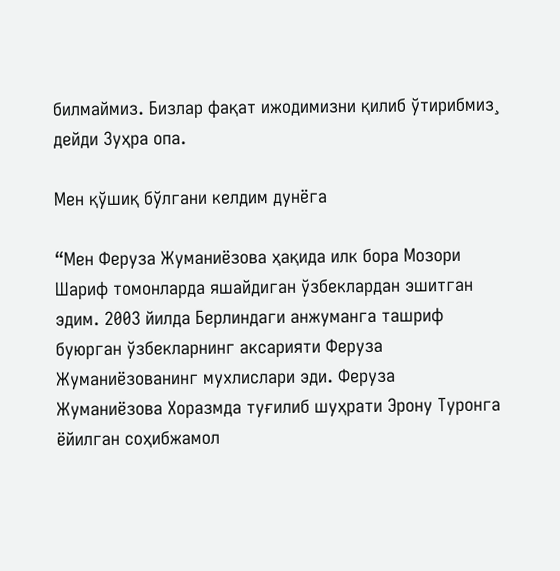билмаймиз. Бизлар фақат ижодимизни қилиб ўтирибмиз¸ дейди Зуҳра опа.

Мен қўшиқ бўлгани келдим дунëга

“Мен Феруза Жуманиëзова ҳақида илк бора Мозори Шариф томонларда яшайдиган ўзбеклардан эшитган эдим. 2003 йилда Берлиндаги анжуманга ташриф буюрган ўзбекларнинг аксарияти Феруза Жуманиëзованинг мухлислари эди. Феруза Жуманиëзова Хоразмда туғилиб шуҳрати Эрону Туронга ëйилган соҳибжамол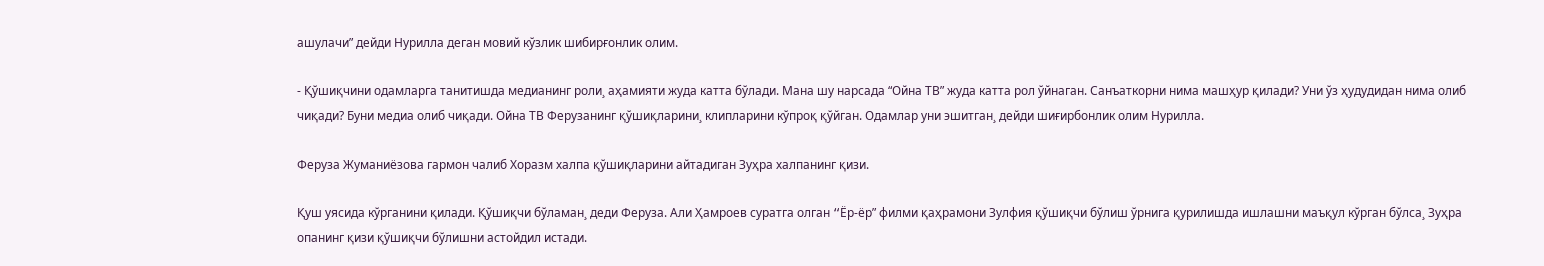ашулачи” дейди Нурилла деган мовий кўзлик шибирғонлик олим.

- Қўшиқчини одамларга танитишда медианинг роли¸ аҳамияти жуда катта бўлади. Мана шу нарсада “Ойна ТВ” жуда катта рол ўйнаган. Санъаткорни нима машҳур қилади? Уни ўз ҳудудидан нима олиб чиқади? Буни медиа олиб чиқади. Ойна ТВ Ферузанинг қўшиқларини¸ клипларини кўпроқ қўйган. Одамлар уни эшитган¸ дейди шиғирбонлик олим Нурилла.

Феруза Жуманиëзова гармон чалиб Хоразм халпа қўшиқларини айтадиган Зуҳра халпанинг қизи.

Қуш уясида кўрганини қилади. Қўшиқчи бўламан¸ деди Феруза. Али Ҳамроев суратга олган “Ëр-ëр” филми қаҳрамони Зулфия қўшиқчи бўлиш ўрнига қурилишда ишлашни маъқул кўрган бўлса¸ Зуҳра опанинг қизи қўшиқчи бўлишни астойдил истади.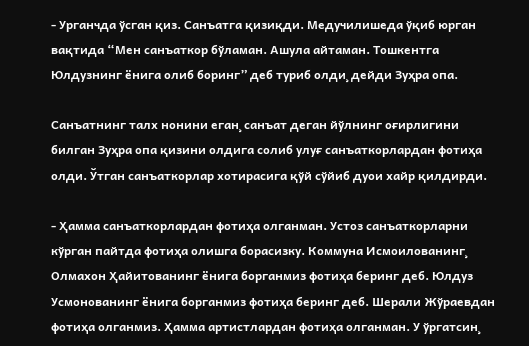- Урганчда ўсган қиз. Санъатга қизиқди. Медучилишеда ўқиб юрган вақтида “Мен санъаткор бўламан. Ашула айтаман. Тошкентга Юлдузнинг ëнига олиб боринг” деб туриб олди¸ дейди Зуҳра опа.

Санъатнинг талх нонини еган¸ санъат деган йўлнинг оғирлигини билган Зуҳра опа қизини олдига солиб улуғ санъаткорлардан фотиҳа олди. Ўтган санъаткорлар хотирасига қўй сўйиб дуои хайр қилдирди.

- Ҳамма санъаткорлардан фотиҳа олганман. Устоз санъаткорларни кўрган пайтда фотиҳа олишга борасизку. Коммуна Исмоилованинг¸ Олмахон Ҳайитованинг ëнига борганмиз фотиҳа беринг деб. Юлдуз Усмонованинг ëнига борганмиз фотиҳа беринг деб. Шерали Жўраевдан фотиҳа олганмиз. Ҳамма артистлардан фотиҳа олганман. У ўргатсин¸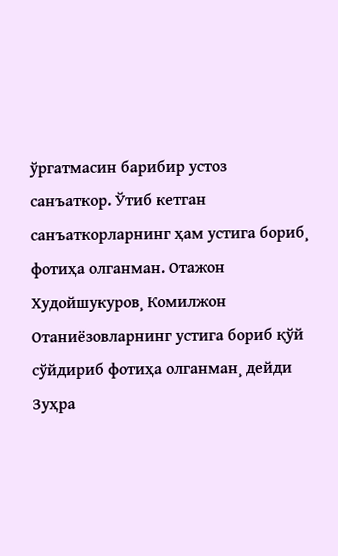ўргатмасин барибир устоз санъаткор. Ўтиб кетган санъаткорларнинг ҳам устига бориб¸ фотиҳа олганман. Отажон Худойшукуров¸ Комилжон Отаниëзовларнинг устига бориб қўй сўйдириб фотиҳа олганман¸ дейди Зуҳра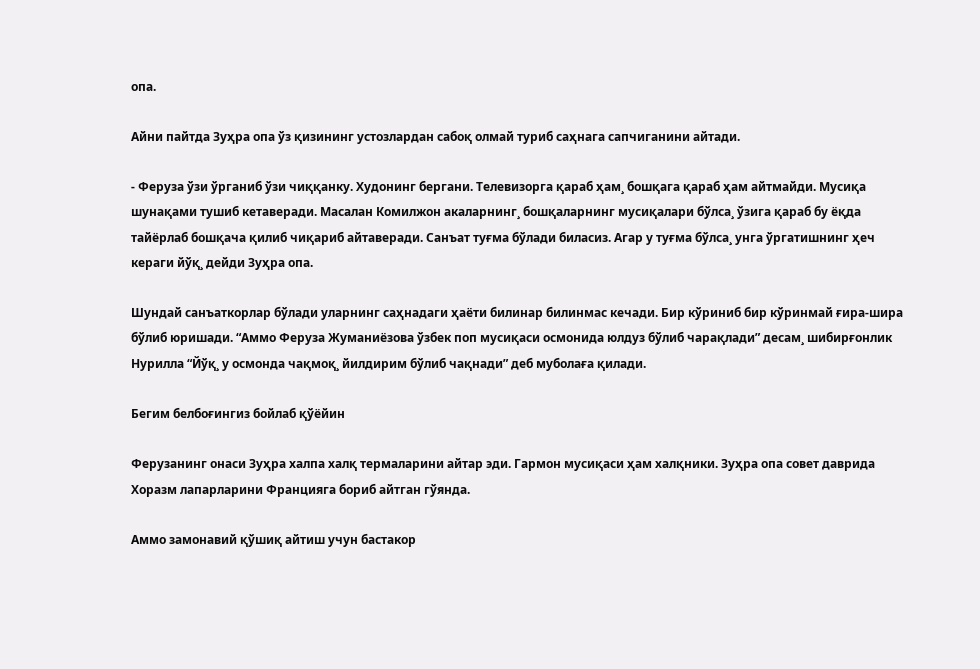опа.

Айни пайтда Зуҳра опа ўз қизининг устозлардан сабоқ олмай туриб саҳнага сапчиганини айтади.

- Феруза ўзи ўрганиб ўзи чиққанку. Худонинг бергани. Телевизорга қараб ҳам¸ бошқага қараб ҳам айтмайди. Мусиқа шунақами тушиб кетаверади. Масалан Комилжон акаларнинг¸ бошқаларнинг мусиқалари бўлса¸ ўзига қараб бу ëқда тайëрлаб бошқача қилиб чиқариб айтаверади. Санъат туғма бўлади биласиз. Агар у туғма бўлса¸ унга ўргатишнинг ҳеч кераги йўқ¸ дейди Зуҳра опа.

Шундай санъаткорлар бўлади уларнинг саҳнадаги ҳаëти билинар билинмас кечади. Бир кўриниб бир кўринмай ғира-шира бўлиб юришади. “Аммо Феруза Жуманиëзова ўзбек поп мусиқаси осмонида юлдуз бўлиб чарақлади” десам¸ шибирғонлик Нурилла “Йўқ¸ у осмонда чақмоқ¸ йилдирим бўлиб чақнади” деб муболаға қилади.

Бегим белбоғингиз бойлаб қўëйин

Ферузанинг онаси Зуҳра халпа халқ термаларини айтар эди. Гармон мусиқаси ҳам халқники. Зуҳра опа совет даврида Хоразм лапарларини Францияга бориб айтган гўянда.

Аммо замонавий қўшиқ айтиш учун бастакор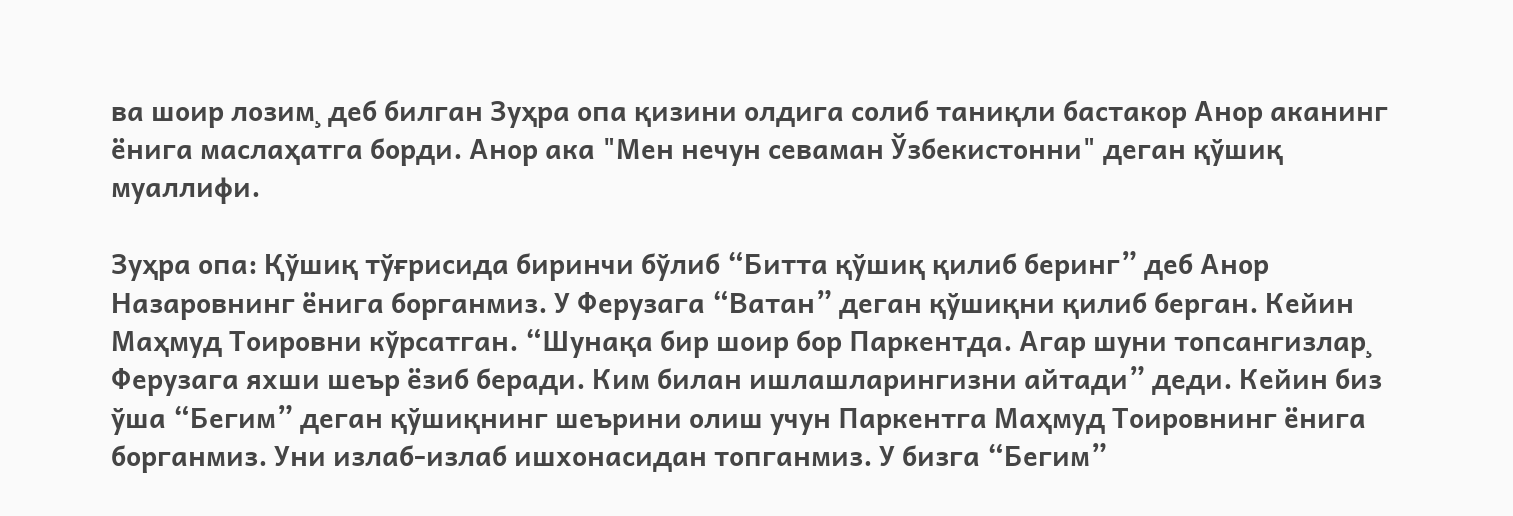ва шоир лозим¸ деб билган Зуҳра опа қизини олдига солиб таниқли бастакор Анор аканинг ëнига маслаҳатга борди. Анор ака "Мен нечун севаман Ўзбекистонни" деган қўшиқ муаллифи.

Зуҳра опа: Қўшиқ тўғрисида биринчи бўлиб “Битта қўшиқ қилиб беринг” деб Анор Назаровнинг ëнига борганмиз. У Ферузага “Ватан” деган қўшиқни қилиб берган. Кейин Маҳмуд Тоировни кўрсатган. “Шунақа бир шоир бор Паркентда. Агар шуни топсангизлар¸ Ферузага яхши шеър ëзиб беради. Ким билан ишлашларингизни айтади” деди. Кейин биз ўша “Бегим” деган қўшиқнинг шеърини олиш учун Паркентга Маҳмуд Тоировнинг ëнига борганмиз. Уни излаб-излаб ишхонасидан топганмиз. У бизга “Бегим”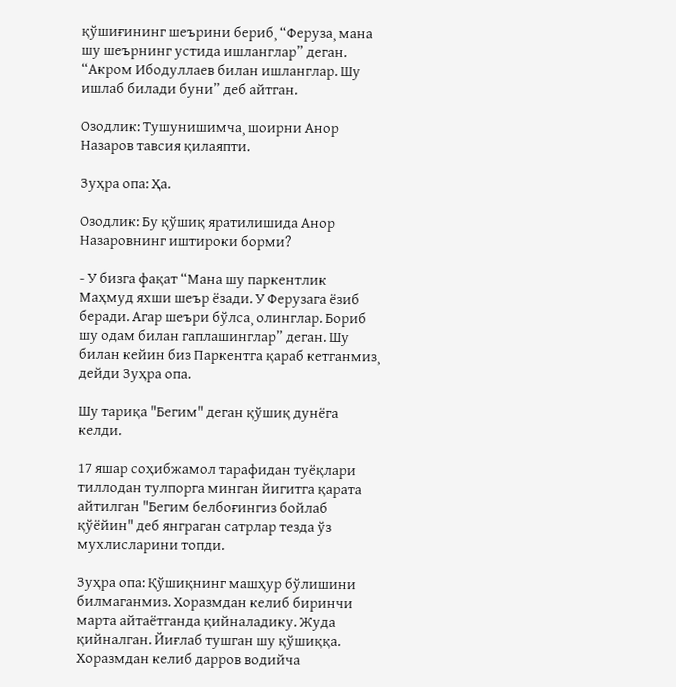қўшиғининг шеърини бериб¸ “Феруза¸ мана шу шеърнинг устида ишланглар” деган. “Акром Ибодуллаев билан ишланглар. Шу ишлаб билади буни” деб айтган.

Озодлик: Тушунишимча¸ шоирни Анор Назаров тавсия қилаяпти.

Зуҳра опа: Ҳа.

Озодлик: Бу қўшиқ яратилишида Анор Назаровнинг иштироки борми?

- У бизга фақат “Мана шу паркентлик Маҳмуд яхши шеър ëзади. У Ферузага ëзиб беради. Агар шеъри бўлса¸ олинглар. Бориб шу одам билан гаплашинглар” деган. Шу билан кейин биз Паркентга қараб кетганмиз¸ дейди Зуҳра опа.

Шу тариқа "Бегим" деган қўшиқ дунëга келди.

17 яшар соҳибжамол тарафидан туëқлари тиллодан тулпорга минган йигитга қарата айтилган "Бегим белбоғингиз бойлаб қўëйин" деб янграган сатрлар тезда ўз мухлисларини топди.

Зуҳра опа: Қўшиқнинг машҳур бўлишини билмаганмиз. Хоразмдан келиб биринчи марта айтаëтганда қийналадику. Жуда қийналган. Йиғлаб тушган шу қўшиққа. Хоразмдан келиб дарров водийча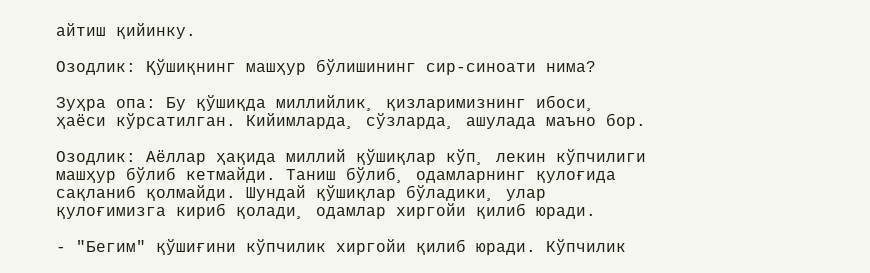айтиш қийинку.

Озодлик: Қўшиқнинг машҳур бўлишининг сир-синоати нима?

Зуҳра опа: Бу қўшиқда миллийлик¸ қизларимизнинг ибоси¸ ҳаëси кўрсатилган. Кийимларда¸ сўзларда¸ ашулада маъно бор.

Озодлик: Аëллар ҳақида миллий қўшиқлар кўп¸ лекин кўпчилиги машҳур бўлиб кетмайди. Таниш бўлиб¸ одамларнинг қулоғида сақланиб қолмайди. Шундай қўшиқлар бўладики¸ улар қулоғимизга кириб қолади¸ одамлар хиргойи қилиб юради.

- "Бегим" қўшиғини кўпчилик хиргойи қилиб юради. Кўпчилик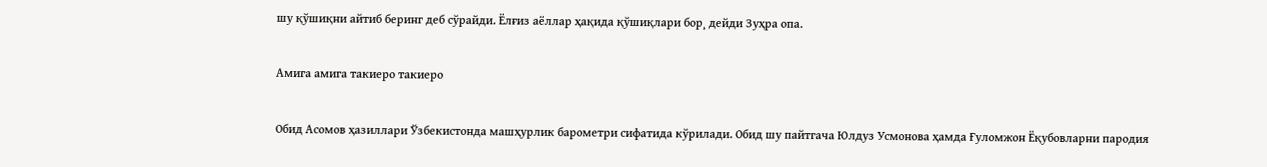шу қўшиқни айтиб беринг деб сўрайди. Ëлғиз аëллар ҳақида қўшиқлари бор¸ дейди Зуҳра опа.

Амига амига такиеро такиеро

Обид Асомов ҳазиллари Ўзбекистонда машҳурлик барометри сифатида кўрилади. Обид шу пайтгача Юлдуз Усмонова ҳамда Ғуломжон Ëқубовларни пародия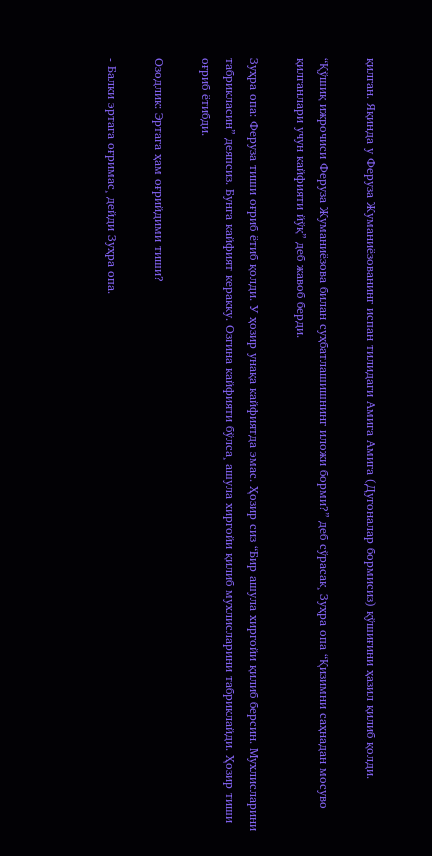қилган. Яқинда у Феруза Жуманиëзованинг испан тилидаги Амига Амига (Дугоналар бормисиз) қўшиғини ҳазил қилиб қолди.

“Қўшиқ ижрочиси Феруза Жуманиëзова билан суҳбатлашишнинг иложи борми?” деб сўрасак¸ Зуҳра опа “Қизимни саҳнадан мосуво қилганлари учун кайфияти йўқ” деб жавоб берди.

Зуҳра опа: Феруза тиши оғриб ëтиб қолди. У ҳозир унақа кайфиятда эмас. Ҳозир сиз “Бир ашула хиргойи қилиб берсин. Мухлисларини табрикласин” деяпсиз. Бунга кайфият керакку. Озгина кайфияти бўлса¸ ашула хиргойи қилиб мухлисларини табриклайди. Ҳозир тиши оғриб ëтибди.

Озодлик: Эртага ҳам оғрийдими тиши?

- Балки эртага оғримас¸ дейди Зуҳра опа.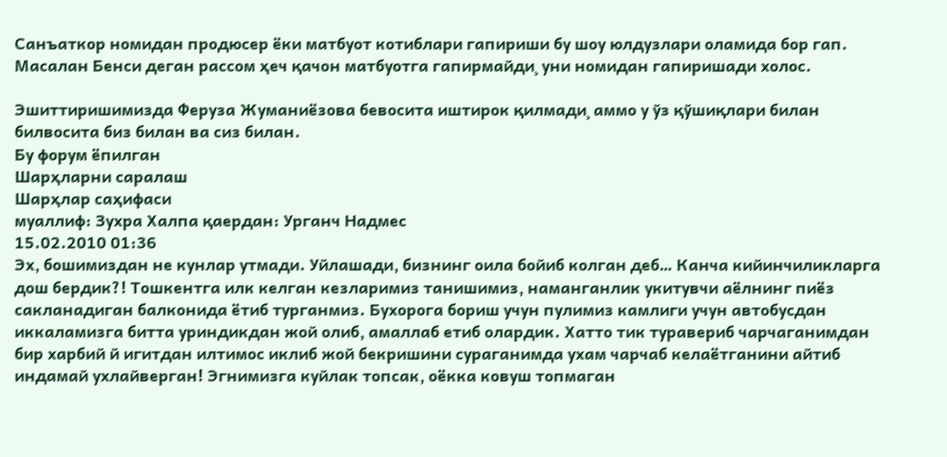Санъаткор номидан продюсер ëки матбуот котиблари гапириши бу шоу юлдузлари оламида бор гап. Масалан Бенси деган рассом ҳеч қачон матбуотга гапирмайди¸ уни номидан гапиришади холос.

Эшиттиришимизда Феруза Жуманиëзова бевосита иштирок қилмади¸ аммо у ўз қўшиқлари билан билвосита биз билан ва сиз билан.
Бу форум ёпилган
Шарҳларни саралаш
Шарҳлар саҳифаси
муаллиф: Зухра Халпа қаердан: Урганч Надмес
15.02.2010 01:36
Эх, бошимиздан не кунлар утмади. Уйлашади, бизнинг оила бойиб колган деб… Канча кийинчиликларга дош бердик?! Тошкентга илк келган кезларимиз танишимиз, наманганлик укитувчи аёлнинг пиёз сакланадиган балконида ётиб турганмиз. Бухорога бориш учун пулимиз камлиги учун автобусдан иккаламизга битта уриндикдан жой олиб, амаллаб етиб олардик. Хатто тик туравериб чарчаганимдан бир харбий й игитдан илтимос иклиб жой бекришини сураганимда ухам чарчаб келаётганини айтиб индамай ухлайверган! Эгнимизга куйлак топсак, оёкка ковуш топмаган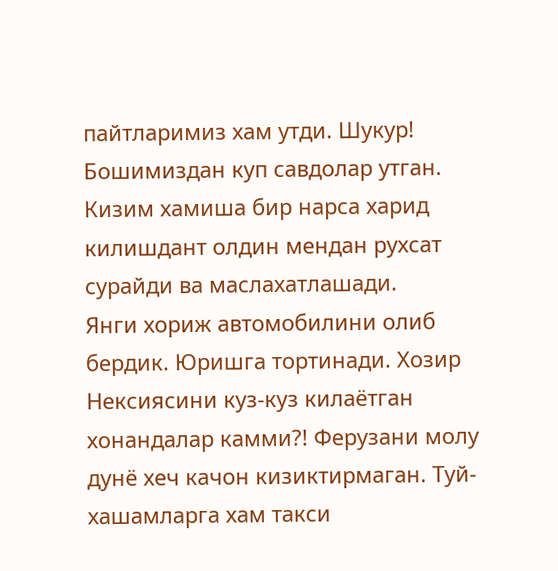пайтларимиз хам утди. Шукур! Бошимиздан куп савдолар утган. Кизим хамиша бир нарса харид килишдант олдин мендан рухсат сурайди ва маслахатлашади.
Янги хориж автомобилини олиб бердик. Юришга тортинади. Хозир Нексиясини куз-куз килаётган хонандалар камми?! Ферузани молу дунё хеч качон кизиктирмаган. Туй-хашамларга хам такси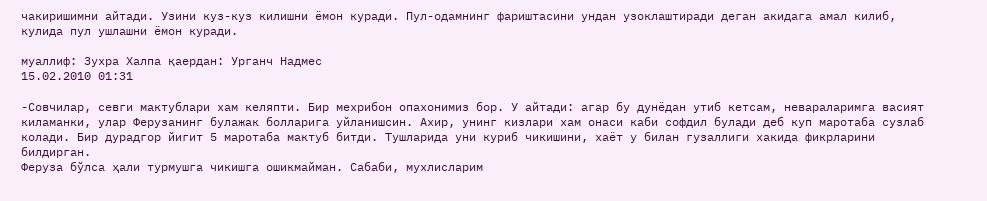чакиришимни айтади. Узини куз-куз килишни ёмон куради. Пул-одамнинг фариштасини ундан узоклаштиради деган акидага амал килиб, кулида пул ушлашни ёмон куради.

муаллиф: Зухра Халпа қаердан: Урганч Надмес
15.02.2010 01:31

-Совчилар, севги мактублари хам келяпти. Бир мехрибон опахонимиз бор. У айтади: агар бу дунёдан утиб кетсам, невараларимга васият киламанки, улар Ферузанинг булажак болларига уйланишсин. Ахир, унинг кизлари хам онаси каби софдил булади деб куп маротаба сузлаб колади. Бир дурадгор йигит 5 маротаба мактуб битди. Тушларида уни куриб чикишини, хаёт у билан гузаллиги хакида фикрларини билдирган.
Феруза бўлса ҳали турмушга чикишга ошикмайман. Сабаби, мухлисларим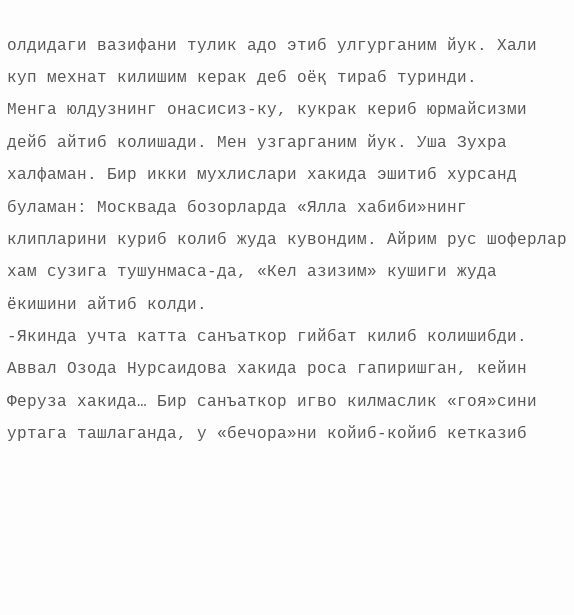олдидаги вазифани тулик адо этиб улгурганим йук. Хали куп мехнат килишим керак деб оëқ тираб туринди.
Менга юлдузнинг онасисиз-ку, кукрак кериб юрмайсизми дейб айтиб колишади. Мен узгарганим йук. Уша Зухра халфаман. Бир икки мухлислари хакида эшитиб хурсанд буламан: Москвада бозорларда «Ялла хабиби»нинг клипларини куриб колиб жуда кувондим. Айрим рус шоферлар хам сузига тушунмаса-да, «Кел азизим» кушиги жуда ёкишини айтиб колди.
-Якинда учта катта санъаткор гийбат килиб колишибди. Аввал Озода Нурсаидова хакида роса гапиришган, кейин Феруза хакида… Бир санъаткор игво килмаслик «гоя»сини уртага ташлаганда, у «бечора»ни койиб-койиб кетказиб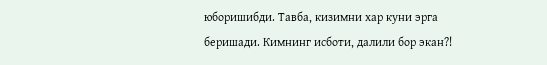юборишибди. Тавба, кизимни хар куни эрга беришади. Кимнинг исботи, далили бор экан?!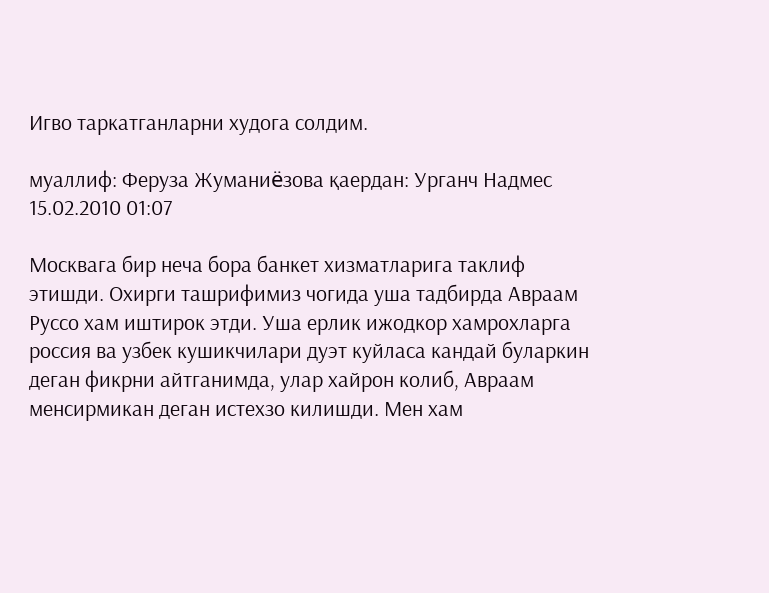Игво таркатганларни худога солдим.

муаллиф: Феруза Жуманиëзова қаердан: Урганч Надмес
15.02.2010 01:07

Москвага бир неча бора банкет хизматларига таклиф этишди. Охирги ташрифимиз чогида уша тадбирда Авраам Руссо хам иштирок этди. Уша ерлик ижодкор хамрохларга россия ва узбек кушикчилари дуэт куйласа кандай буларкин деган фикрни айтганимда, улар хайрон колиб, Авраам менсирмикан деган истехзо килишди. Мен хам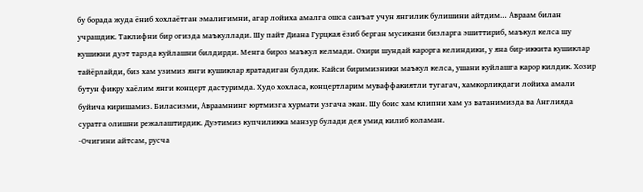бу борада жуда ёниб хохлаётган эмалигимни, агар лойиха амалга ошса санъат учун янгилик булишини айтдим… Авраам билан учрашдик. Таклифни бир огизда маъкуллади. Шу пайт Диана Гурцкая ёзиб берган мусикани бизларга эшиттириб, маъкул келса шу кушикни дуэт тарзда куйлашни билдирди. Менга бироз маъкул келмади. Охири шундай карорга келиндики, у яна бир-иккита кушиклар тайёрлайди, биз хам узимиз янги кушиклар яратадиган булдик. Кайси биримизники маъкул келса, ушани куйлашга карор килдик. Хозир бутун фикру хаёлим янги концерт дастуримда. Худо хохласа, концертларим муваффакиятли тугагач, хамкорликдаги лойиха амали буйича киришамиз. Биласизми, Авраамнинг юртмизга хурмати узгача экан. Шу боис хам клипни хам уз ватанимизда ва Англияда суратга олишни режалаштирдик. Дуэтимиз купчиликка манзур булади дея умид килиб коламан.
-Очигини айтсам, русча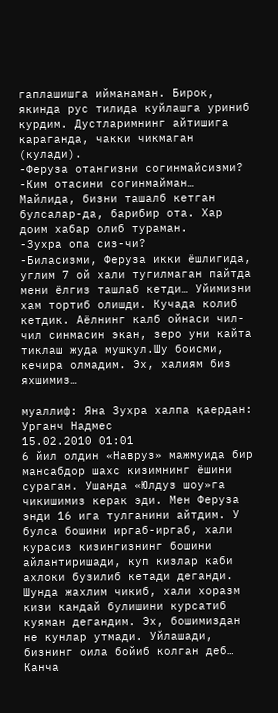гаплашишга ийманаман. Бирок, якинда рус тилида куйлашга уриниб курдим. Дустларимнинг айтишига караганда, чакки чикмаган (кулади).
-Феруза отангизни согинмайсизми?
-Ким отасини согинмайман… Майлида, бизни ташалб кетган булсалар-да, барибир ота. Хар доим хабар олиб тураман.
-Зухра опа сиз-чи?
-Биласизми, Феруза икки ёшлигида, углим 7 ой хали тугилмаган пайтда мени ёлгиз ташлаб кетди… Уйимизни хам тортиб олишди. Кучада колиб кетдик. Аёлнинг калб ойнаси чил-чил синмасин экан, зеро уни кайта тиклаш жуда мушкул.Шу боисми, кечира олмадим. Эх, халиям биз яхшимиз…

муаллиф: Яна Зухра халпа қаердан: Урганч Надмес
15.02.2010 01:01
6 йил олдин «Навруз» мажмуида бир мансабдор шахс кизимнинг ёшини сураган. Ушанда «Юлдуз шоу»га чикишимиз керак эди. Мен Феруза энди 16 ига тулганини айтдим. У булса бошини иргаб-иргаб, хали курасиз кизингизнинг бошини айлантиришади, куп кизлар каби ахлоки бузилиб кетади деганди. Шунда жахлим чикиб, хали хоразм кизи кандай булишини курсатиб куяман дегандим. Эх, бошимиздан не кунлар утмади. Уйлашади, бизнинг оила бойиб колган деб… Канча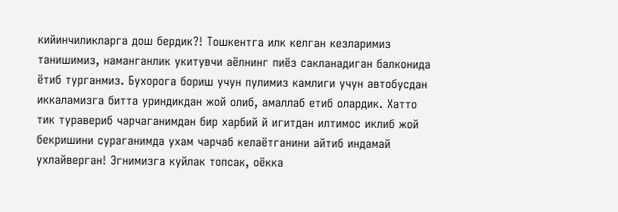кийинчиликларга дош бердик?! Тошкентга илк келган кезларимиз танишимиз, наманганлик укитувчи аёлнинг пиёз сакланадиган балконида ётиб турганмиз. Бухорога бориш учун пулимиз камлиги учун автобусдан иккаламизга битта уриндикдан жой олиб, амаллаб етиб олардик. Хатто тик туравериб чарчаганимдан бир харбий й игитдан илтимос иклиб жой бекришини сураганимда ухам чарчаб келаётганини айтиб индамай ухлайверган! Эгнимизга куйлак топсак, оёкка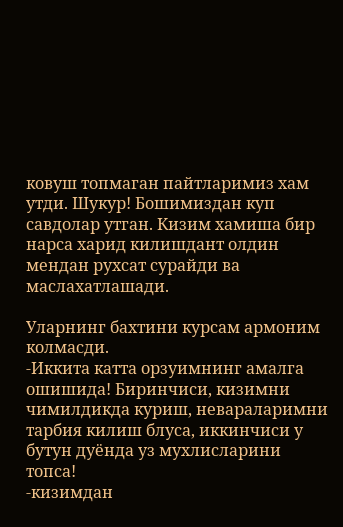ковуш топмаган пайтларимиз хам утди. Шукур! Бошимиздан куп савдолар утган. Кизим хамиша бир нарса харид килишдант олдин мендан рухсат сурайди ва маслахатлашади.

Уларнинг бахтини курсам армоним колмасди.
-Иккита катта орзуимнинг амалга ошишида! Биринчиси, кизимни чимилдикда куриш, невараларимни тарбия килиш блуса, иккинчиси у бутун дуёнда уз мухлисларини топса!
-кизимдан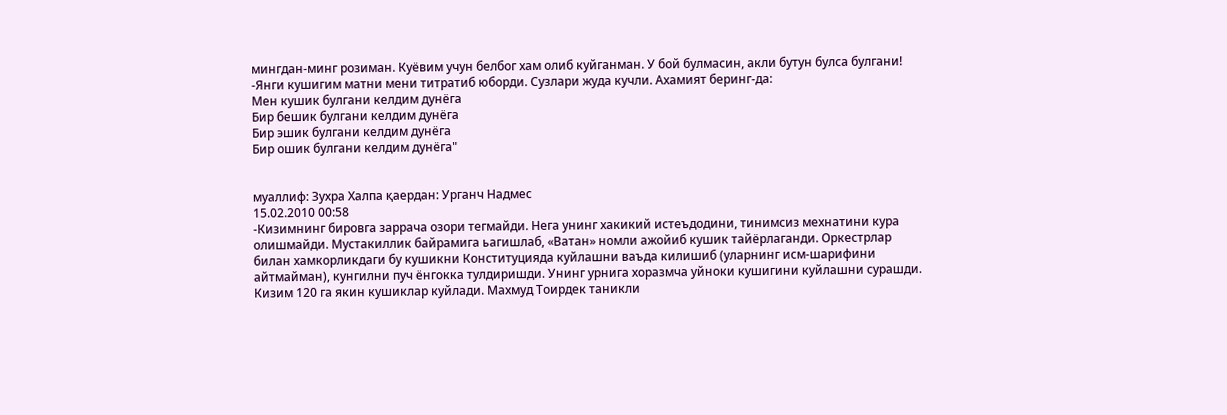мингдан-минг розиман. Куёвим учун белбог хам олиб куйганман. У бой булмасин, акли бутун булса булгани!
-Янги кушигим матни мени титратиб юборди. Сузлари жуда кучли. Ахамият беринг-да:
Мен кушик булгани келдим дунёга
Бир бешик булгани келдим дунёга
Бир эшик булгани келдим дунёга
Бир ошик булгани келдим дунёга"


муаллиф: Зухра Халпа қаердан: Урганч Надмес
15.02.2010 00:58
-Кизимнинг бировга заррача озори тегмайди. Нега унинг хакикий истеъдодини, тинимсиз мехнатини кура олишмайди. Мустакиллик байрамига ьагишлаб, «Ватан» номли ажойиб кушик тайёрлаганди. Оркестрлар билан хамкорликдаги бу кушикни Конституцияда куйлашни ваъда килишиб (уларнинг исм-шарифини айтмайман), кунгилни пуч ёнгокка тулдиришди. Унинг урнига хоразмча уйноки кушигини куйлашни сурашди. Кизим 120 га якин кушиклар куйлади. Махмуд Тоирдек таникли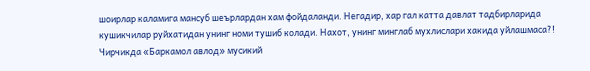шоирлар каламига мансуб шеърлардан хам фойдаланди. Негадир, хар гал катта давлат тадбирларида кушикчилар руйхатидан унинг номи тушиб колади. Нахот, унинг минглаб мухлислари хакида уйлашмаса?! Чирчикда «Баркамол авлод» мусикий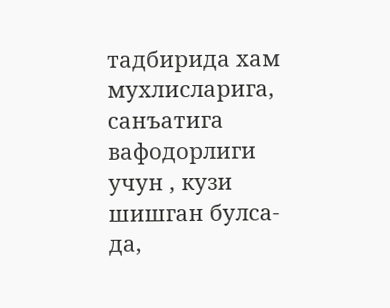тадбирида хам мухлисларига, санъатига вафодорлиги учун , кузи шишган булса-да,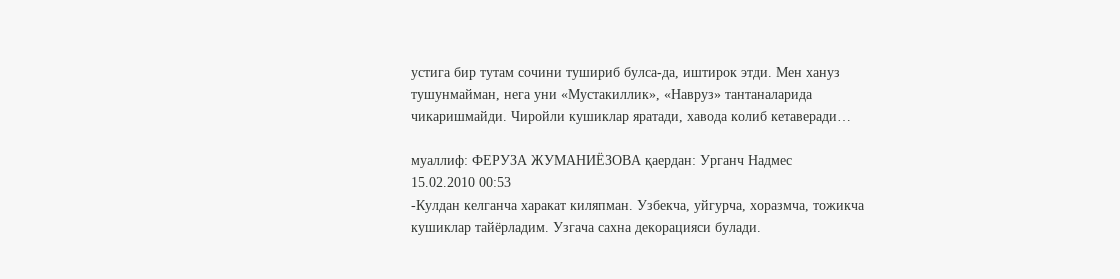устига бир тутам сочини тушириб булса-да, иштирок этди. Мен хануз тушунмайман, нега уни «Мустакиллик», «Навруз» тантаналарида чикаришмайди. Чиройли кушиклар яратади, хавода колиб кетаверади…

муаллиф: ФЕРУЗА ЖУМАНИЁЗОВА қаердан: Урганч Надмес
15.02.2010 00:53
-Кулдан келганча харакат киляпман. Узбекча, уйгурча, хоразмча, тожикча кушиклар тайёрладим. Узгача сахна декорацияси булади.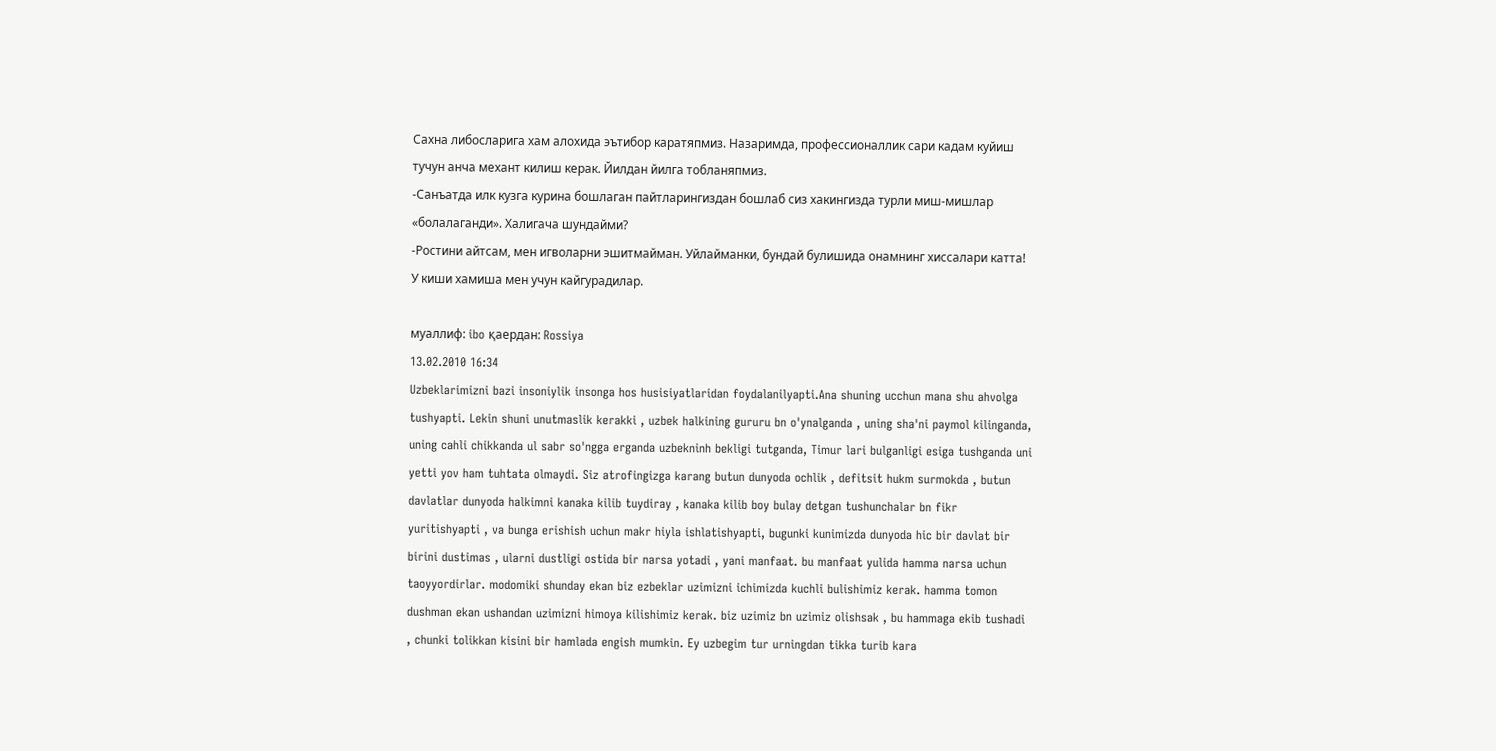Сахна либосларига хам алохида эътибор каратяпмиз. Назаримда, профессионаллик сари кадам куйиш тучун анча механт килиш керак. Йилдан йилга тобланяпмиз.
-Санъатда илк кузга курина бошлаган пайтларингиздан бошлаб сиз хакингизда турли миш-мишлар «болалаганди». Халигача шундайми?
-Ростини айтсам, мен игволарни эшитмайман. Уйлайманки, бундай булишида онамнинг хиссалари катта! У киши хамиша мен учун кайгурадилар.

муаллиф: ibo қаердан: Rossiya
13.02.2010 16:34
Uzbeklarimizni bazi insoniylik insonga hos husisiyatlaridan foydalanilyapti.Ana shuning ucchun mana shu ahvolga tushyapti. Lekin shuni unutmaslik kerakki , uzbek halkining gururu bn o'ynalganda , uning sha'ni paymol kilinganda, uning cahli chikkanda ul sabr so'ngga erganda uzbekninh bekligi tutganda, Timur lari bulganligi esiga tushganda uni yetti yov ham tuhtata olmaydi. Siz atrofingizga karang butun dunyoda ochlik , defitsit hukm surmokda , butun davlatlar dunyoda halkimni kanaka kilib tuydiray , kanaka kilib boy bulay detgan tushunchalar bn fikr yuritishyapti , va bunga erishish uchun makr hiyla ishlatishyapti, bugunki kunimizda dunyoda hic bir davlat bir birini dustimas , ularni dustligi ostida bir narsa yotadi , yani manfaat. bu manfaat yulida hamma narsa uchun taoyyordirlar. modomiki shunday ekan biz ezbeklar uzimizni ichimizda kuchli bulishimiz kerak. hamma tomon dushman ekan ushandan uzimizni himoya kilishimiz kerak. biz uzimiz bn uzimiz olishsak , bu hammaga ekib tushadi , chunki tolikkan kisini bir hamlada engish mumkin. Ey uzbegim tur urningdan tikka turib kara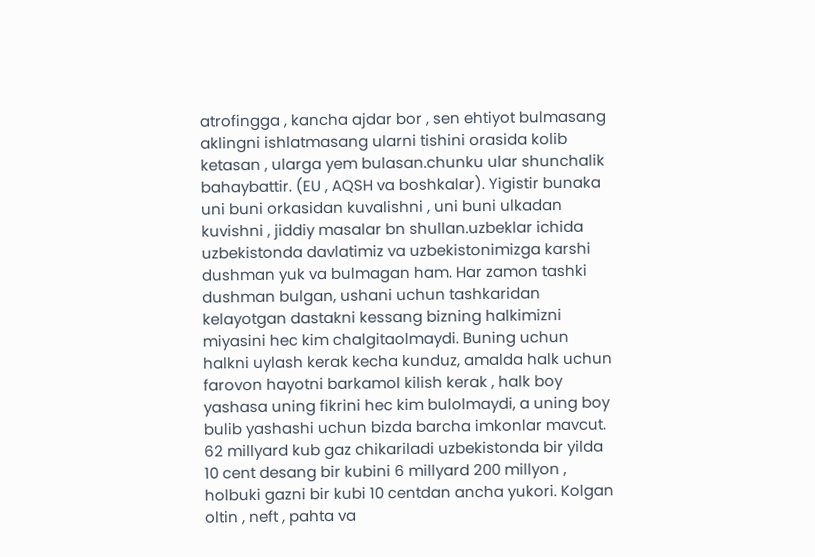atrofingga , kancha ajdar bor , sen ehtiyot bulmasang aklingni ishlatmasang ularni tishini orasida kolib ketasan , ularga yem bulasan.chunku ular shunchalik bahaybattir. (EU , AQSH va boshkalar). Yigistir bunaka uni buni orkasidan kuvalishni , uni buni ulkadan kuvishni , jiddiy masalar bn shullan.uzbeklar ichida uzbekistonda davlatimiz va uzbekistonimizga karshi dushman yuk va bulmagan ham. Har zamon tashki dushman bulgan, ushani uchun tashkaridan kelayotgan dastakni kessang bizning halkimizni miyasini hec kim chalgitaolmaydi. Buning uchun halkni uylash kerak kecha kunduz, amalda halk uchun farovon hayotni barkamol kilish kerak , halk boy yashasa uning fikrini hec kim bulolmaydi, a uning boy bulib yashashi uchun bizda barcha imkonlar mavcut. 62 millyard kub gaz chikariladi uzbekistonda bir yilda 10 cent desang bir kubini 6 millyard 200 millyon , holbuki gazni bir kubi 10 centdan ancha yukori. Kolgan oltin , neft , pahta va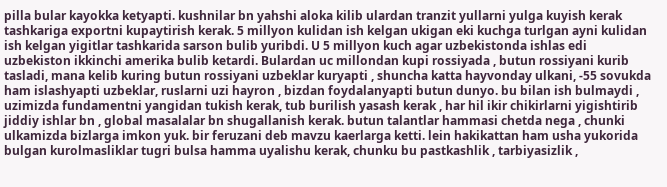pilla bular kayokka ketyapti. kushnilar bn yahshi aloka kilib ulardan tranzit yullarni yulga kuyish kerak tashkariga exportni kupaytirish kerak. 5 millyon kulidan ish kelgan ukigan eki kuchga turlgan ayni kulidan ish kelgan yigitlar tashkarida sarson bulib yuribdi. U 5 millyon kuch agar uzbekistonda ishlas edi uzbekiston ikkinchi amerika bulib ketardi. Bulardan uc millondan kupi rossiyada , butun rossiyani kurib tasladi, mana kelib kuring butun rossiyani uzbeklar kuryapti , shuncha katta hayvonday ulkani, -55 sovukda ham islashyapti uzbeklar, ruslarni uzi hayron , bizdan foydalanyapti butun dunyo. bu bilan ish bulmaydi , uzimizda fundamentni yangidan tukish kerak, tub burilish yasash kerak , har hil ikir chikirlarni yigishtirib jiddiy ishlar bn , global masalalar bn shugallanish kerak. butun talantlar hammasi chetda nega , chunki ulkamizda bizlarga imkon yuk. bir feruzani deb mavzu kaerlarga ketti. lein hakikattan ham usha yukorida bulgan kurolmasliklar tugri bulsa hamma uyalishu kerak, chunku bu pastkashlik , tarbiyasizlik ,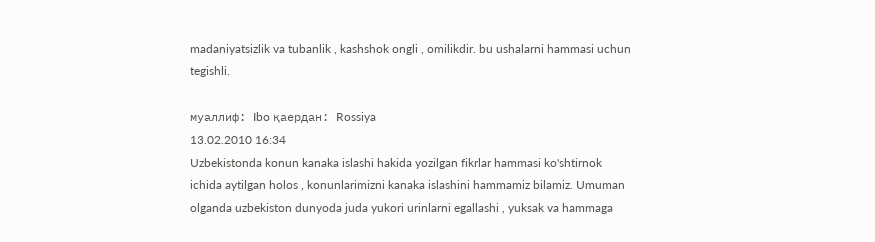madaniyatsizlik va tubanlik , kashshok ongli , omilikdir. bu ushalarni hammasi uchun tegishli.

муаллиф: Ibo қаердан: Rossiya
13.02.2010 16:34
Uzbekistonda konun kanaka islashi hakida yozilgan fikrlar hammasi ko'shtirnok ichida aytilgan holos , konunlarimizni kanaka islashini hammamiz bilamiz. Umuman olganda uzbekiston dunyoda juda yukori urinlarni egallashi , yuksak va hammaga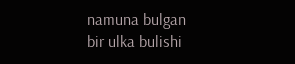namuna bulgan bir ulka bulishi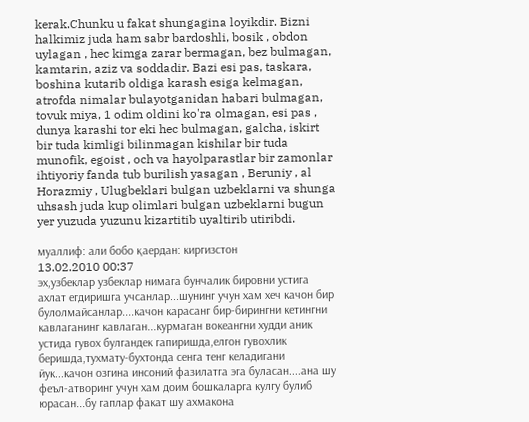kerak.Chunku u fakat shungagina loyikdir. Bizni halkimiz juda ham sabr bardoshli, bosik , obdon uylagan , hec kimga zarar bermagan, bez bulmagan, kamtarin, aziz va soddadir. Bazi esi pas, taskara, boshina kutarib oldiga karash esiga kelmagan, atrofda nimalar bulayotganidan habari bulmagan, tovuk miya, 1 odim oldini ko'ra olmagan, esi pas , dunya karashi tor eki hec bulmagan, galcha, iskirt bir tuda kimligi bilinmagan kishilar bir tuda munofik, egoist , och va hayolparastlar bir zamonlar ihtiyoriy fanda tub burilish yasagan , Beruniy , al Horazmiy , Ulugbeklari bulgan uzbeklarni va shunga uhsash juda kup olimlari bulgan uzbeklarni bugun yer yuzuda yuzunu kizartitib uyaltirib utiribdi.

муаллиф: али бобо қаердан: киргизстон
13.02.2010 00:37
эх,узбеклар узбеклар нимага бунчалик бировни устига ахлат егдиришга учсанлар...шунинг учун хам хеч качон бир булолмайсанлар....качон карасанг бир-бирингни кетингни кавлаганинг кавлаган...курмаган вокеангни худди аник устида гувох булгандек гапиришда,елгон гувохлик беришда,тухмату-бухтонда сенга тенг келадигани йук...качон озгина инсоний фазилатга эга буласан....ана шу феъл-атворинг учун хам доим бошкаларга кулгу булиб юрасан...бу гаплар факат шу ахмакона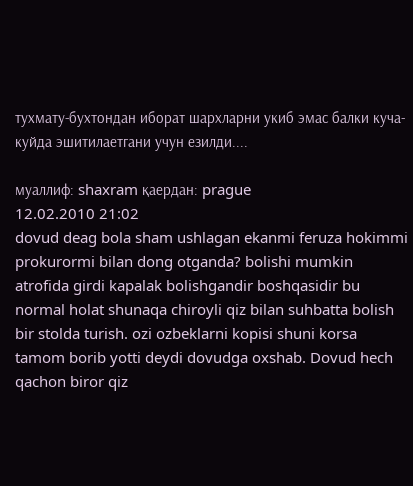тухмату-бухтондан иборат шархларни укиб эмас балки куча-куйда эшитилаетгани учун езилди....

муаллиф: shaxram қаердан: prague
12.02.2010 21:02
dovud deag bola sham ushlagan ekanmi feruza hokimmi prokurormi bilan dong otganda? bolishi mumkin atrofida girdi kapalak bolishgandir boshqasidir bu normal holat shunaqa chiroyli qiz bilan suhbatta bolish bir stolda turish. ozi ozbeklarni kopisi shuni korsa tamom borib yotti deydi dovudga oxshab. Dovud hech qachon biror qiz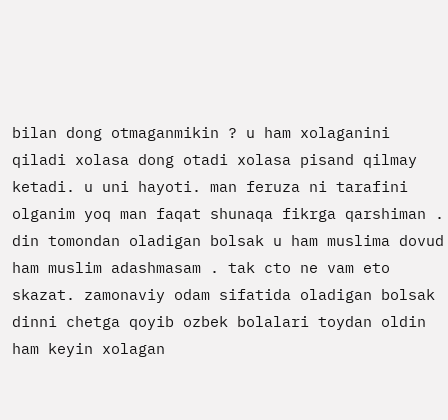bilan dong otmaganmikin ? u ham xolaganini qiladi xolasa dong otadi xolasa pisand qilmay ketadi. u uni hayoti. man feruza ni tarafini olganim yoq man faqat shunaqa fikrga qarshiman . din tomondan oladigan bolsak u ham muslima dovud ham muslim adashmasam . tak cto ne vam eto skazat. zamonaviy odam sifatida oladigan bolsak dinni chetga qoyib ozbek bolalari toydan oldin ham keyin xolagan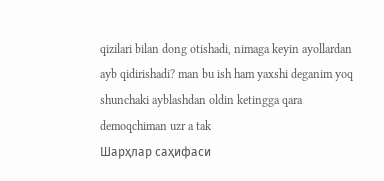qizilari bilan dong otishadi, nimaga keyin ayollardan ayb qidirishadi? man bu ish ham yaxshi deganim yoq shunchaki ayblashdan oldin ketingga qara demoqchiman uzr a tak
Шарҳлар саҳифаси